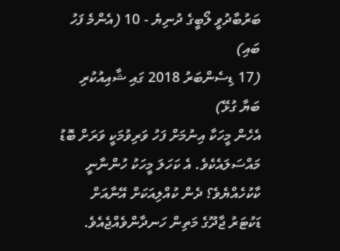ބަރުބާދުވީ ލޯބީގެ ދުނިޔެ - 10 (އެންމެ ފަހު ބައި)
(17 ޑިސެންބަރު 2018 ގައި ޝާއިއުކުރި ބަޔާ ގުޅޭ)
އެހެން މީހަކާ އިނުމަށް ފަހު ވަރިވުމަކީ ވަރަށް ބޮޑު މައްސަލައެކެވެ. އެ ކަހަލަ މީހަކު ހުންނާނީ ކާކުހެއްޔެވެ؟ ދެން ކުއްލިއަކަށް އޭނާއަށް ޑަކުޓަރު ޖާދޫގެ މަތިން ހަނދާންވެއްޖެއެވެ.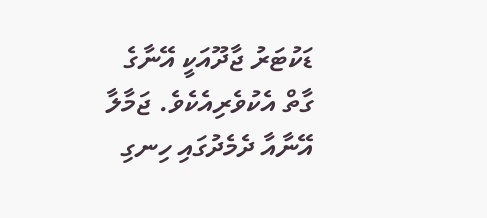ޑަކުޓަރު ޖާދޫއަކީ އޭނާގެ ގާތް އެކުވެރިއެކެވެ. ޖަމާލާ އޭނާއާ ދެމެދުގައި ހިނގި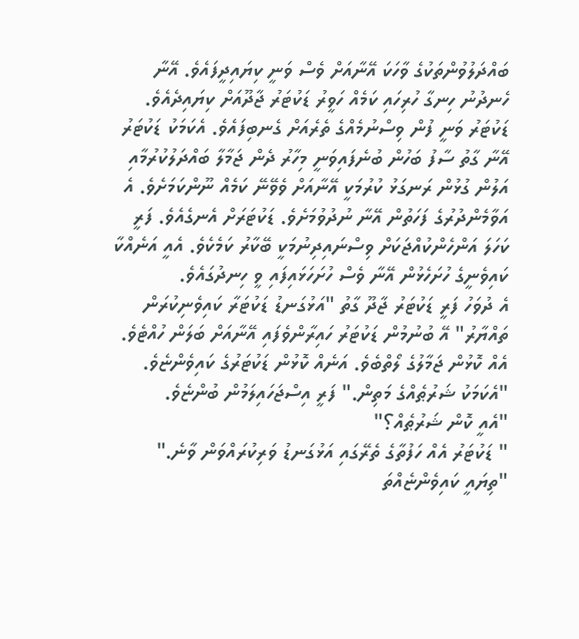ބައްދަލުވުންތަކުގެ ވާހަކަ އޭނާއަށް ވެސް ވަނީ ކިޔައިދީފައެވެ. އޭނާ ހެނދުނު ހިނގާ ހުރިހައި ކަމެއް ހަވީރު ޑަކުޓަރު ޖާދޫއަށް ކިޔައިދެއެވެ. ޑަކުޓަރު ވަނީ ފުން ވިސްނުމެއްގެ ތެރެއަށް ގެނބިފައެވެ. އެކަމަކު ޑަކުޓަރު އޭނާ ގާތު ސާފު ބަހުން ބުނެފައިވަނީ މިހާރު ދެން ޖަމާލާ ބައްދަލުކުރުމާއި އަލުން ގުޅުން ރަނގަޅު ކުރުމަކީ އޭނާއަށް ވެވޭނޭ ކަމެއް ނޫންކަމަށެވެ. އެ އަވާމެންދުރުގެ ފަހަތުން އޭނާ ނުދުވުމަށެވެ. ޑަކުޓަރަށް އެނގެއެވެ. ފަރީ ކަހަލަ އަންހެންކުއްޖަކަށް ވިސްނައިދިނުމަކީ ބޭކާރު ކަމެކެވެ. އެއީ އަނެއްކާ ކައިވެނީގެ ހުށަހެޅުން އޭނާ ވެސް ހުށަހަޅައިފައި ވީ ހިނދުގައެވެ.
އެ ދުވަހު ފަރީ ޑަކުޓަރު ޖާދޫ ގާތު "އަޅުގަނޑު ޑަކުޓަރާ ކައިވެނިކުރަން ތައްޔާރު" އޭ ބުނުމުން ޑަކުޓަރު ހައިރާންވެފައި އޭނާއަށް ބަލަން ހުއްޓެވެ. އެއް ކޮޅުން ޖަމާލުގެ ލޯތްބެވެ. އަނެއް ކޮޅުން ޑަކުޓަރުގެ ކައިވެންޏެވެ.
"އެކަމަކު ޝަރުޠެއްގެ މަތިން." ފަރީ އިސްޖަހައިލަމުން ބުންޏެވެ.
"އެއީ ކޮން ޝަރުޠެއް؟"
" ޑަކުޓަރު އެއް ހަފުތާގެ ތެރޭގައި އަޅުގަނޑު ވަރިކުރައްވަން ވާނެ."
"ތިޔައީ ކައިވެންޏެއްތަ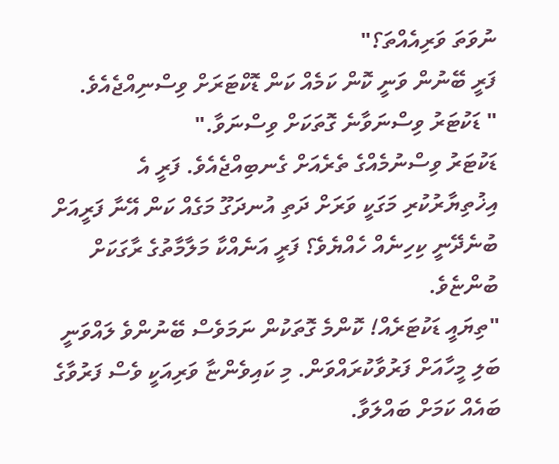ނުވަތަ ވަރިއެއްތަ؟"
ފަރީ ބޭނުން ވަނީ ކޮން ކަމެއް ކަން ޑޮކްޓަރަށް ވިސްނިއްޖެއެވެ.
" ޑަކުޓަރު ވިސްނަވާނެ ގޮތަކަށް ވިސްނަވާ."
ޑަކުޓަރު ވިސްނުމެއްގެ ތެރެއަށް ގެނބިއްޖެއެވެ. ފަރީ އެ އިޚުތިޔާރުކުރި މަގަކީ ވަރަށް ދަތި އުނދަގޫ މަގެއް ކަން އޭނާ ފަރީއަށް ބުނެދޭނީ ކިހިނެއް ހެއްޔެވެ؟ ފަރީ އަނެއްކާ މަލާމާތުގެ ރާގަކަށް ބުންޏެވެ.
"ތިޔައީ ޑަކުޓަރެއް! ކޮންމެ ގޮތަކުން ނަމަވެސް ބޭނުންވެ ލައްވަނީ ބަލި މީހާއަށް ފަރުވާކުރައްވަން. މި ކައިވެންޏާ ވަރިއަކީ ވެސް ފަރުވާގެ ބައެއް ކަމަށް ބައްލަވާ.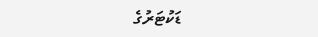ޑަކުޓަރުގެ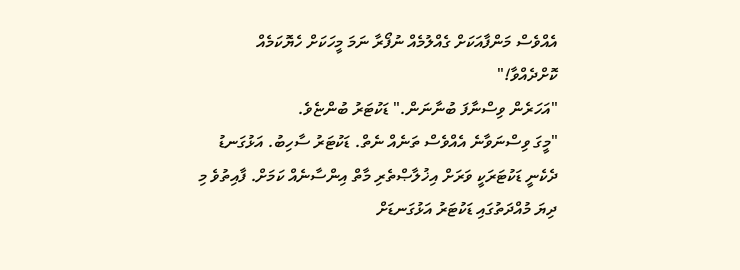އެއްވެސް މަންފާއަކަށް ގެއްލުމެއް ނުފޯރާ ނަމަ މީހަކަށް ހެޔޮކަމެއް ކޮށްދެއްވާ!"
"އަހަރެން ވިސްނާފަ ބުނާނަން." ޑަކުޓަރު ބުންޏެވެ.
"މީގަ ވިސްނަވާނެ އެއްވެސް ތަނެއް ނެތް. ޑަކުޓަރު ސާހިބު. އަޅުގަނޑު ދެކެނީ ޑަކުޓަރަކީ ވަރަށް އިޚުލާޞްތެރި މާތް އިންސާނެއް ކަމަށް. ފާއިތުވެ މި ދިޔަ މުއްދަތުގައި ޑަކުޓަރު އަޅުގަނޑަށް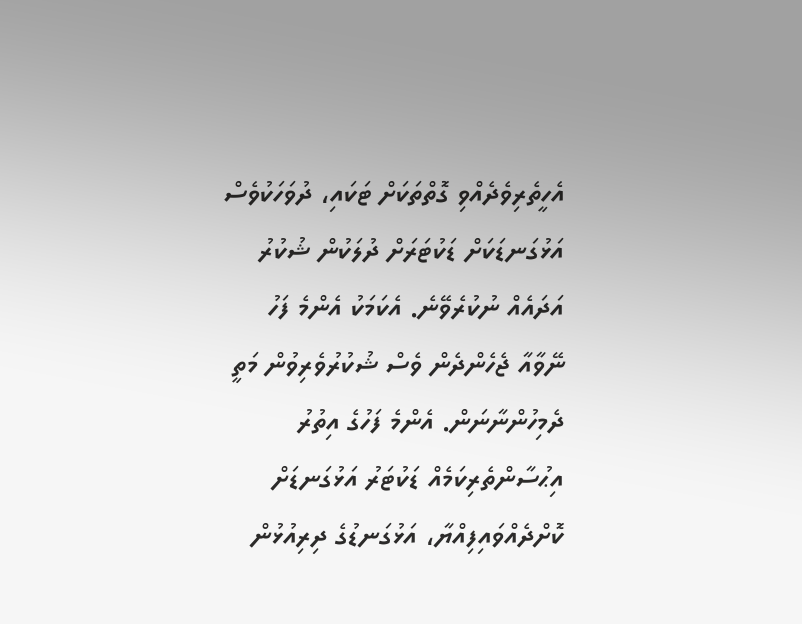އެހީތެރިވެދެއްވި ގޮތްތަކަށް ޓަކައި، ދުވަހަކުވެސް އަޅުގަނޑަކަށް ޑަކުޓަރަށް ދުލަކުން ޝުކުރު އަދައެއް ނުކުރެވޭނެ. އެކަމަކު އެންމެ ފަހު ނޭވާއާ ޖެހެންދެން ވެސް ޝުކުރުވެރިވުން މަތީ ދެމިހުންނާނަން. އެންމެ ފަހުގެ އިތުރު އިޙުސާންތެރިކަމެއް ޑަކުޓަރު އަޅުގަނޑަށް ކޮށްދެއްވައިފިއްޔާ، އަޅުގަނޑުގެ ދިރިއުޅުން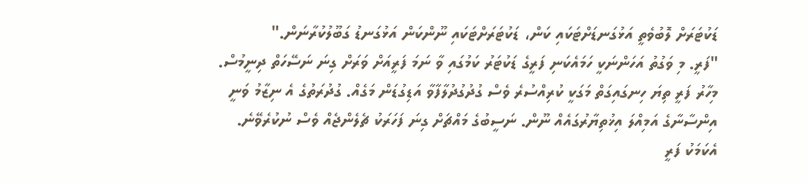ޑަކުޓަރަށް ލޮބުވެތީ އަޅުގަނޑަށްޓަކައި ކަން، ޑަކުޓަރަށްޓަކައި ނޫންކަން އަޅުގަނޑު ގަބޫލުކުރާނަން."
"ފަރީ. މި ވަގުތު އަހަންނަކީ ހަމައެކަނި ފަރީގެ ޑަކުޓަރު ކަމުގައި ވާ ނަމަ ފަރީއަށް ވަރަށް ގިނަ ނަސޭހަތް ދިނީމުސް. މިހާރު ފަރީ ތިޔަ ހިނގައިގަތް މަގަކީ ކުރިއްސުރެ ވެސް ގުދުގުދުލާފާވާ އަޑިގުޑަން މަގެއް. ގުދުރަތުގެ އެ ނިޒާމު ވަނީ އިންސާނާގެ އަމިއްލަ އިޚުތިޔާރުގައެއް ނޫން. ނަސީބުގެ މައްޗަށް ގިނަ ފަހަރަކު ޗެލެންޖެއް ވެސް ނުކުރެވޭނެ. އެކަމަކު ފަރީ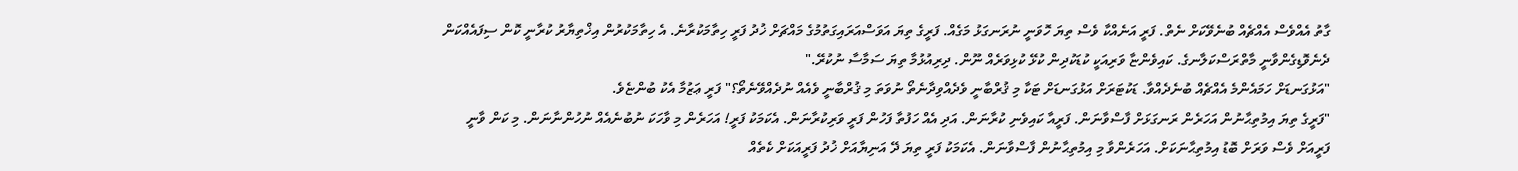ގާތު އެއްވެސް އެއްޗެއް ބުނެވޭކަށް ނެތް. ފަރީ އަނެއްކާ ވެސް ތިޔަ ހޮވަނީ ނުރަނގަޅު މަގެއް. ފަރީގެ ތިޔަ އަވަސްއަރައިގަތުމުގެ މައްޗަށް ޚުދު ފަރީ ހިތާމަކުރާނެ. އެ ހިތާމަކުރުން އިޚްތިޔާރު ކުރާނީ ކޮން ސިފައެއްކަން ދެނެވޮޑިގެންވާނީ މާތްރަސްކަލާނގެ. ކައިވެންޏާ ވަރިއަކީ ކުޑަކުދިން ކުޅޭ ކުޅިވަރެއް ނޫން. ދިރިއުޅުމާ ތިޔަ ސަމާސާ ނުކުރޭ."
"އަޅުގަނޑަށް ހަމައެންމެ އެއްޗެއް ބުނެދެއްވާ. ޑަކުޓަރަށް އަޅުގަނޑަށް ޓަކާ މި ޤުރްބާނީ ވެދެއްވިދާނެތޯ ނުވަތަ މި ޤުރްބާނީ ވެއެއް ނުދެއްވޭނެތޯ؟" ފަރީ ޢަޒުމާ އެކު ބުންޏެވެ.
"ފަރީގެ ތިޔަ އިމުތިޙާނުން އަހަރެން ރަނގަޅަށް ފާސްވާނަން. ފަރީއާ ކައިވެނި ކުރާނަން. އަދި އެއް ހަފުތާ ފަހުން ފަރީ ވަރިކުރާނަން. އެކަމަކު ފަރީ! އަހަރެން މި ވާހަކަ ނުބުނެއެއް ނުހުންނާނަން. މި ކަން ވާނީ ފަރީއަށް ވެސް ވަރަށް ބޮޑު އިމުތިޙާނަކަށް. އަހަރެންވާ މި އިމުތިޙާނުން ފާސްވާނަން. އެކަމަކު ފަރީ ތިޔަ ދޭ އަނިޔާއަށް ޚުދު ފަރީއަކަށް ކެތެއް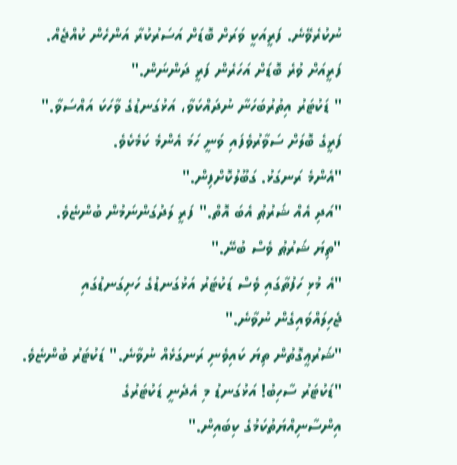ނުކުރެވޭނެ. ފަރީއަކީ ވަރަށް ބޮޑަށް އަސަރުކުރާ އަންހެން ކުއްޖެއް. ފަރީއަށް ވުރެ ބޮޑަށް އަހަރެން ފަރީ ދަންނަން."
" ޑަކުޓަރު އިތުރުބަހަނާ ނުދައްކަވާ، އަޅުގަނޑުގެ ވާހަކަ އައްސަވާ." ފަރީގެ ބޮލަށް ސަވާރުވެފައި ވަނީ ހަމަ އެންމެ ކަމެކެވެ.
"އެންމެ ރަނގަޅު. ގަބޫލުކޮށްފިން."
"އަދި އެއް ޝަރުޠު އެބަ އޮތް." ފަރީ ލަދުގަންނަމުން ބުންޏެވެ.
"ތިޔަ ޝަރުޠު ވެސް ބުނޭ."
"އެ މުޅި ހަފުތާގައި ވެސް ޑަކުޓަރު އަޅުގަނޑުގެ ހަށިގަނޑުގައި ޖެހިލައްވައިގެން ނުވާނެ."
"ޝަރުޢީގޮތުން ތިޔަ ކައިވެނި ރަނގަޅެއް ނުވާނެ." ޑަކުޓަރު ބުންޏެވެ.
"ޑަކުޓަރު ސާހިބު! އަޅުގަނޑު މި އެދެނީ ޑަކުޓަރުގެ އިންސާނިއްޔަތުކަމުގެ ކިބައިން."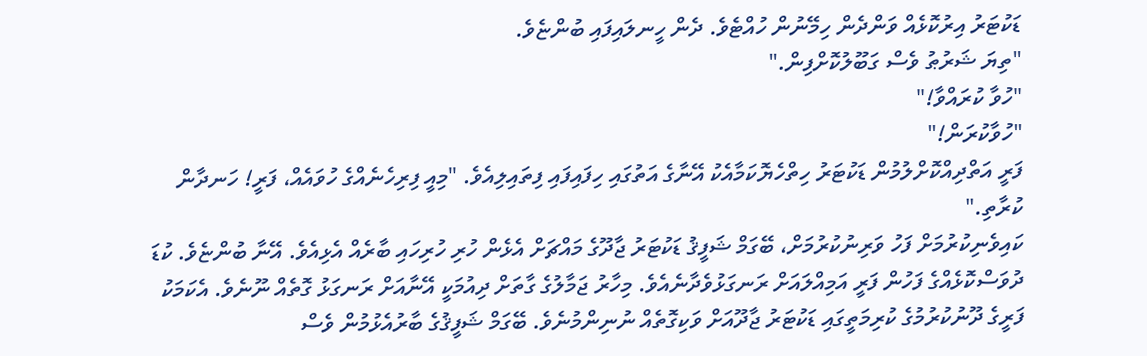ޑަކުޓަރު އިރުކޮޅެއް ވަންދެން ހިމޭނުން ހުއްޓެވެ. ދެން ހީނލައިފައި ބުންޏެވެ.
"ތިޔަ ޝަރުޠު ވެސް ގަބޫލުކޮށްފިން."
"ހުވާ ކުރައްވާ!"
"ހުވާކުރަން!"
ފަރީ އަތްދިއްކޮށްލުމުން ޑަކުޓަރު ހިތްހެޔޮކަމާއެކު އޭނާގެ އަތުގައި ހިފައިފައި ފިތައިލިއެވެ. "މިއީ ފިރިހެނެއްގެ ހުވައެއް، ފަރީ! ހަނދާން ކުރާތި."
ކައިވެނިކުރުމަށް ފަހު ވަރިނުކުރުމަށް، ބޭގަމް ޝަފީޤު ޑަކުޓަރު ޖާދޫގެ މައްޗަށް އެޅެން ހުރި ހުރިހައި ބާރެއް އެޅިއެވެ. އޭނާ ބުންޏެވެ. ކުޑަ ދުވަސްކޮޅެއްގެ ފަހުން ފަރީ އަމިއްލައަށް ރަނގަޅުވެދާނެއެވެ. މިހާރު ޖަމާލުގެ ގާތަށް ދިއުމަކީ އޭނާއަށް ރަނގަޅު ގޮތެއް ނޫނެވެ. އެކަމަކު ފަރީގެ ދޫނުކުރުމުގެ ކުރިމަތީގައި ޑަކުޓަރު ޖާދޫއަށް ވަކިގޮތެއް ނުނިންމުނެވެ. ބޭގަމް ޝަފީޤުގެ ބާރުއެޅުމުން ވެސް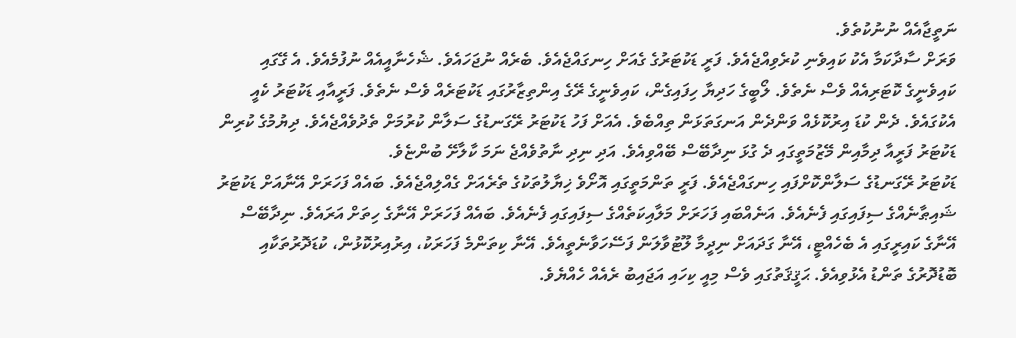ނަތީޖާއެއް ނުނުކުތެވެ.
ވަރަށް ސާދާކަމާ އެކު ކައިވެނި ކުރެވިއްޖެއެވެ. ފަރީ ޑަކުޓަރުގެ ގެއަށް ހިނގައްޖެއެވެ. ބެރެއް ނުޖަހައެވެ. ޝެހެނާއީއެއް ނުފުމެއެވެ. އެ ގޭގައި ކައިވެނީގެ ކޮޓަރިއެއް ވެސް ނެތެވެ. ލޯބީގެ ހަދިޔާ ހިފައިގެން، ކައިވެނީގެ ރޭގެ އިންތިޒާރުގައި ޑަކުޓަރެއް ވެސް ނެތެވެ. ފަރީއާއި ޑަކުޓަރު ކެއީ އެކުގައެވެ. ދެން ކުޑަ އިރުކޮޅެއް ވަންދެން އަނގަތަޅަން ތިއްބެވެ. އެއަށް ފަހު ޑަކުޓަރު ރޭގަނޑުގެ ސަލާން ކުރުމަށް ތެދުވެއްޖެއެވެ. ދިޔުމުގެ ކުރިން ޑަކުޓަރު ފަރީއާ ދިމާއިން މޭޒުމަތީގައި ދެ ގުޅަ ނިދާބޭސް ބޭއްވިއެވެ. އަދި ނިދި ނާތުވެއްޖެ ނަމަ ކާލާށޭ ބުންޏެވެ.
ޑަކުޓަރު ރޭގަނޑުގެ ސަލާންކޮށްފައި ހިނގައްޖެއެވެ. ފަރީ ތަންމަތީގައި އޮށޯވެ ޚިޔާލުތަކުގެ ތެރެއަށް ގެއްލިއްޖެއެވެ. ބައެއް ފަހަރަށް އޭނާއަށް ޑަކުޓަރު ޝައިޠާނެއްގެ ސިފައިގައި ފެނެއެވެ. އަނެއްބައި ފަހަރަށް މަލާއިކަތެއްގެ ސިފައިގައި ފެނެއެވެ. ބައެއް ފަހަރަށް އޭނާގެ ހިތަށް އަރައެވެ. ނިދާބޭސް އޭނާގެ ކައިރީގައި އެ ބެހެއްޓީ، އޭނާ ގަދައަށް ނިދީމާ ލޫޓުވާލަން ފަސޭހަވާނެތީއެވެ. އޭނާ ކިތަންމެ ފަހަރަކު، އިރުއިރުކޮޅުން، ކުޑަދޮރުތަކާއި ބޮޑުދޮރުގެ ތަންޑު އެޅުވިއެވެ. ޙަޤީޤަތުގައި ވެސް މިއީ ކިހައި އަޖައިބު ރެއެއް ހެއްޔެވެ.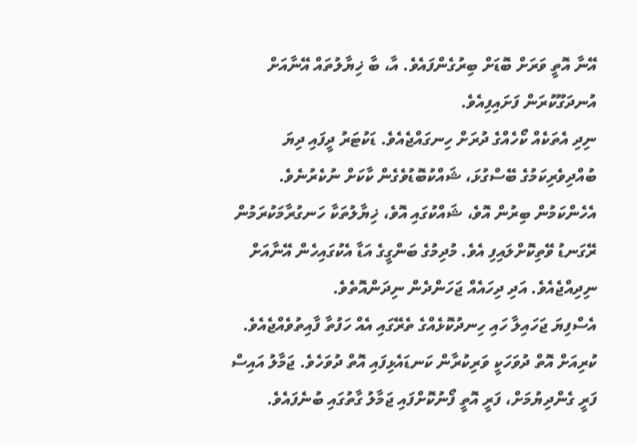އޭނާ އޮތީ ވަރަށް ބޮޑަށް ބިރުގެންފައެވެ. އާ، ބާ ޚިޔާލުތައް އޭނާއަށް އުނދަގޫކުރަން ފަށައިފިއެވެ.
ނިދި އެތަކެއް ކޯހެއްގެ ދުރަށް ހިނގައްޖެއެވެ. ޑަކުޓަރު ދީފައި ދިޔަ ބުއްދިވެރިކަމުގެ ބޭސްގުޅަ، ޝައްކުބޮޑުވެގެން ކާކަށް ނުކެރުނެވެ. އެހެންކަމުން ބިރުން އޮވެ، ޝައްކުގައި އޮވެ، ޚިޔާލުތަކާ ހަނގުރާމަކުރަމުން ރޭގަނޑު ވޭތިކޮށްލައިފި އެވެ. މުދިމުގެ ބަންގީގެ އަޑާ އެކުގައިހެން އޭނާއަށް ނިދިއްޖެއެވެ. އަދި ދިހައެއް ޖަހަންދެން ނިދަންއޮތެވެ.
އެސްފިޔަ ޖަހައިލާ ހައި ހިނދުކޮޅެއްގެ ތެރޭގައި އެއް ހަފުތާ ފާއިތުވެއްޖެއެވެ. ކުރިއަށް އޮތް ދުވަހަކީ ވަރިކުރާން ކަނޑައެޅިފައި އޮތް ދުވަހެވެ. ޖަމާލު އައިސް ފަރީ ގެންދިޔުމަށް، ފަރީ އޮތީ ފޯނުކޮށްފައި ޖަމާލު ގާތުގައި ބުނެފައެވެ.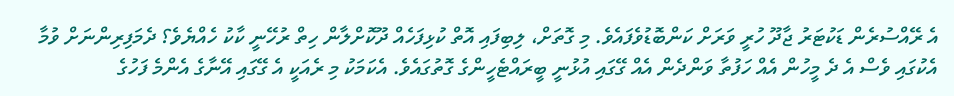އެ ރޭއްސުރެން ޑަކުޓަރު ޖާދޫ ހުރީ ވަރަށް ކަންބޮޑުވެފައެވެ. މި ގޮތަށް، ލިބިފައި އޮތް ކުޅިފަހެއް ދޫކޮށްލާން ހިތް ރުހޭނީ ކާކު ހެއްޔެވެ؟ ދެމަފިރިންނަށް ވުމާ އެކުގައި ވެސް އެ ދެ މީހުން އެއް ހަފުތާ ވަންދެން އެއް ގޭގައި އުޅުނީ ބީރައްޓެހީންގެ ގޮތުގައެވެ. އެކަމަކު މި ރެއަކީ އެ ގޭގައި އޭނާގެ އެންމެ ފަހުގެ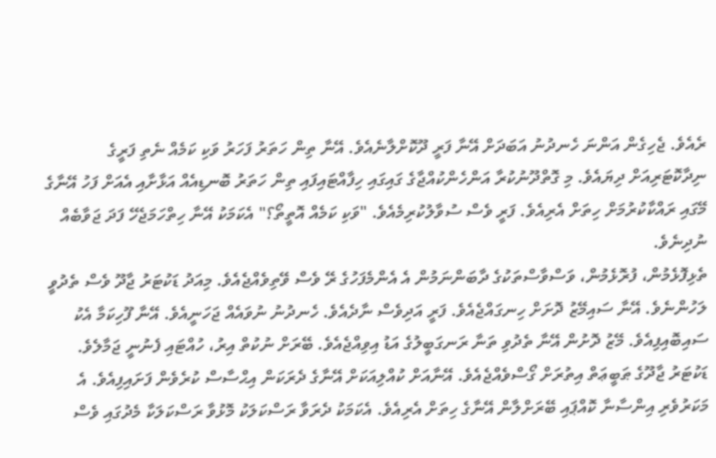ރެއެވެ. ޖެހިގެން އަންނަ ހެނދުނު އަބަދަށް އޭނާ ފަރީ ދޫކޮށްލާނެއެވެ. އޭނާ ތިން ހަތަރު ފަހަރު ވަކި ކަމެއް ނެތި ފަރީގެ ނިދާކޮޓަރިއަށް ދިޔައެވެ. މި ގޮތްދޫނުކުރާ އަންހެންކުއްޖާގެ ގައިގައި ހިފާއްޓައިފައި ތިން ހަތަރު ބޮނޑިއެއް އަޅާށާއި އެއަށް ފަހު އޭނާގެ މޭގައި ރައްކާކުރުމަށް ހިތަށް އެރިއެވެ. ފަރީ ވެސް ސުވާލުކުރިމެއެވެ. "ވަކި ކަމެއް އޮތީތޯ؟" އެކަމަކު އޭނާ ހިތްހަމަޖެހޭ ފަދަ ޖަވާބެއް ނުދިނެވެ.
ތެޅިފޮޅެމުން، ފުރޮޅެމުން، ވަސްވާސްތަކުގެ ދާބަންނަމުން އެ އެންމެފަހުގެ ރޭ ވެސް ވޭތިވެއްޖެއެވެ. މިއަދު ޑަކުޓަރު ޖާދޫ ވެސް ތެދުވީ ލަހުންނެވެ. އޭނާ ސައިމޭޒު ދޮށަށް ހިނގައްޖެއެވެ. ފަރީ އަދިވެސް ނާދެއެވެ. ހެނދުނު ނުވައެއް ޖަހަނީއެވެ. އޭނާ ފޫހިކަމާ އެކު ސައިބޮއިފިއެވެ. މޭޒު ދޮށުން އޭނާ ތެދުވި ތަނާ ރަނގަބީލުގެ އަޑު އިވިއްޖެއެވެ. ބޭރަށް ނުކުތް އިރު، ހުއްޓައި ފެނުނީ ޖަމާލެވެ. ޑަކުޓަރު ޖާދޫގެ ޠަބީޢަތް އިތުރަށް ގޯސްވެއްޖެއެވެ. އޭނާއަށް ކުއްލިއަކަށް އޭނާގެ ދެރަކަން އިޙްސާސް ކުރެވެން ފަށައިފިއެވެ. އެ މަކަރުވެރި އިންސާނާ ކޮއްޕައި ބޭރަށްލާން އޭނާގެ ހިތަށް އެރިއެވެ. އެކަމަކު ދެރަވާ ރަސްކަލަކު މޮޅުވާ ރަސްކަލަކާ މެދުގައި ވެސް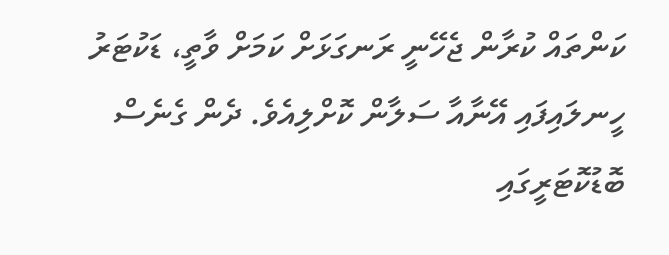ކަންތައް ކުރާން ޖެހޭނީ ރަނގަޅަށް ކަމަށް ވާތީ، ޑަކުޓަރު ހީނލައިފައި އޭނާއާ ސަލާން ކޮށްލިއެވެ. ދެން ގެނެސް ބޮޑުކޮޓަރީގައި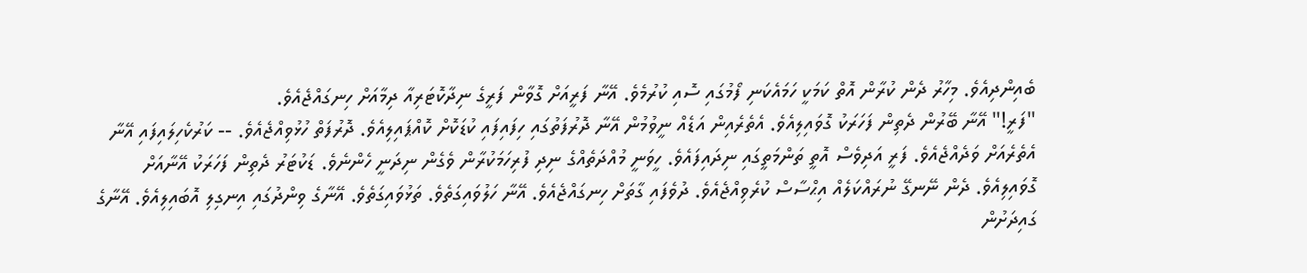ބެއިންދިއެވެ. މިހާރު ދެން ކުރާން އޮތް ކަމަކީ ހަމައެކަނި ފޯމުގައި ސޮއި ކުރުމެވެ. އޭނާ ފަރީއަށް ގޮވާން ފަރީގެ ނިދާކޮޓަރިއާ ދިމާއަށް ހިނގައްޖެއެވެ.
"ފަރީ!" އޭނާ ބޭރުން ދެތިން ފަހަރަކު ގޮވައިލިއެވެ. އެތެރެއިން އަޑެއް ނީވުމުން އޭނާ ދޮރުފަތުގައި ހިފައިފައި ކުޑަކޮށް ކޮއްޕައިލިއެވެ. ދޮރުފަތް ހުޅުވިއްޖެއެވެ. -- ކަރުކެހިލައިފައި އޭނާ އެތެރެއަށް ވަދެއްޖެއެވެ. ފަރީ އަދިވެސް އޮތީ ތަންމަތީގައި ނިދައިފައެވެ. ހީވަނީ މުއްދަތެއްގެ ނިދި ފުރިހަމަކުރާން ވެގެން ނިދަނީ ހެންނެވެ. ޑަކުޓަރު ދެތިން ފަހަރަކު އޭނާއަށް ގޮވައިލިއެވެ. ދެން ނޭނގޭ ނުރައްކަލެއް އިޙްސާސް ކުރެވިއްޖެއެވެ. ދުވެފައި ގާތަށް ހިނގައްޖެއެވެ. އޭނާ ހަލުވައިގަތެވެ. ތަޅުވައިގަތެވެ. އޭނާގެ ވިންދުގައި އިނގިލި އޮބައިލިއެވެ. އޭނާގެ ގައިދަށުން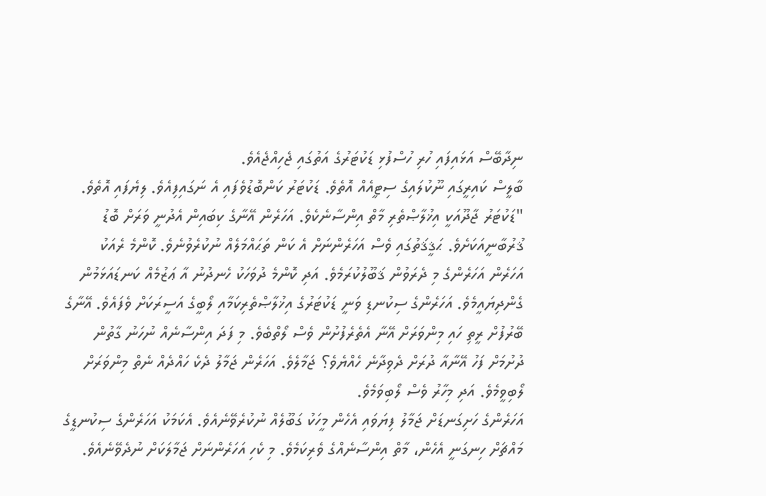ނިދާބޭސް އަޅައިފައި ހުރި ހުސްފުޅި ޑަކުޓަރުގެ އަތުގައި ޖެހިއްޖެއެވެ.
ބާލީސް ކައިރީގައި ނޫކުލައިގެ ސިޓީއެއް އޮތެވެ. ޑަކުޓަރު ކަންބޮޑުވެފައި އެ ނަގައިފިއެވެ. ލިޔެފައި އޮތެވެ.
"ޑަކުޓަރު ޖާދޫއަކީ އިޚުލާޞްތެރި މާތް އިންސާނެކެވެ. އަހަރެން އޭނާގެ ކިބައިން އެދުނީ ވަރަށް ބޮޑު ޤުރުބާނީއަކަށެވެ. ޙަޤީޤަތުގައި ވެސް އަހަރެންނަށް އެ ކަން ތަޙައްމަލެއް ނުކުރެވުނެވެ. ކޮންމެ ރެއަކު އަހަރެން އަހަރެންގެ މި ދެރަވުން ޤަބޫލުކުރަމެވެ. އަދި ކޮންމެ ދުވަހަކު ހެނދުނު އާ ޢަޒުމެއް ކަނޑައަޅަމުން ގެންދިޔައީމެވެ. އަހަރެންގެ ސިކުނޑި ވަނީ ޑަކުޓަރުގެ އިޚުލާޞްތެރިކަމާއި ލޯބީގެ އަސީރަކަށް ވެފައެވެ. އޭނާގެ ބޭރުފުށް ރީތި ހައި މިންވަރަށް އޭނާ އެތެރެފުށުން ވެސް ލޯތްބެވެ. މި ފަދަ އިންސާނެއް ނުހަނު ގާތުން ދުށުމަށް ފަހު އޭނާއާ ދުރަށް ދެވިދާނެ ހެއްޔެވެ؟ ޖަމާލެވެ. އަހަރެން ޖަމާލު ދެކެ ހައްދެއް ނެތް މިންވަރަށް ލޯބިވީމެވެ. އަދި މިހާރު ވެސް ލޯބިވަމެވެ.
އަހަރެންގެ ހަށިގަނޑަށް ޖަމާލު ފިޔަވައި އެހެން މީހަކު ގަބޫލެއް ނުކުރެވޭނެއެވެ. އެކަމަކު އަހަރެންގެ ސިކުނޑީގެ މައްޗަށް ހިނގަނީ އެހެން، މާތް އިންސާނެއްގެ ވެރިކަމެވެ. މި ކެހި އަހަރެންނަށް ޖަމާލަކަށް ނުދެވޭނެއެވެ.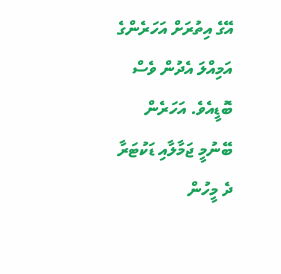އޭގެ އިތުރަށް އަހަރެންގެ އަމިއްލަ އެދުން ވެސް ބޮޑީއެވެ. އަހަރެން ބޭނުމީ ޖަމާލާއި ޑަކުޓަރާ ދެ މީހުން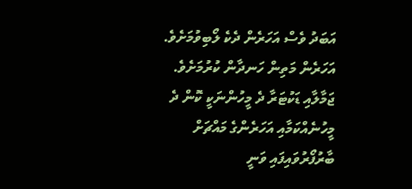އަބަދު ވެސް އަހަރެން ދެކެ ލޯބިވުމަށެވެ. އަހަރެން މަތިން ހަނދާން ކުރުމަށެވެ. ޖަމާލާއި ޑަކުޓަރާ ދެ މީހުންނަކީ ކޮން ދެ މީހުނެއްކަމާއި އަހަރެންގެ މައްޗަށް ބާރުފޯރުވައިފައި ވަނީ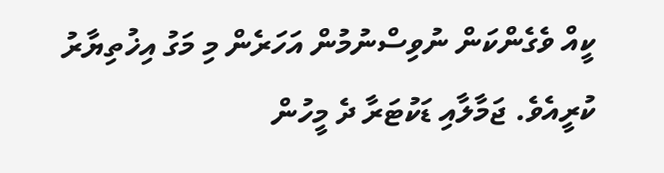ކީއް ވެގެންކަން ނުވިސްނުމުން އަހަރެން މި މަގު އިޚުތިޔާރު ކުރީއެވެ. ޖަމާލާއި ޑަކުޓަރާ ދެ މީހުން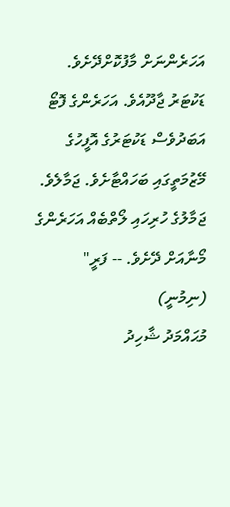އަހަރެންނަށް މާފުކޮށްދޭށެވެ.
ޑަކުޓަރު ޖާދޫއެވެ. އަހަރެންގެ ފޮޓޯ އަބަދުވެސް ޑަކުޓަރުގެ އޮފީހުގެ މޭޒުމަތީގައި ބަހައްޓާށެވެ. ޖަމާލެވެ. ޖަމާލުގެ ހުރިހައި ލޯތްބެއް އަހަރެންގެ މޯނާއަށް ދޭށެވެ. -- ފަރީ"
(ނިމުނީ)
މުޙައްމަދު ޝާހިދު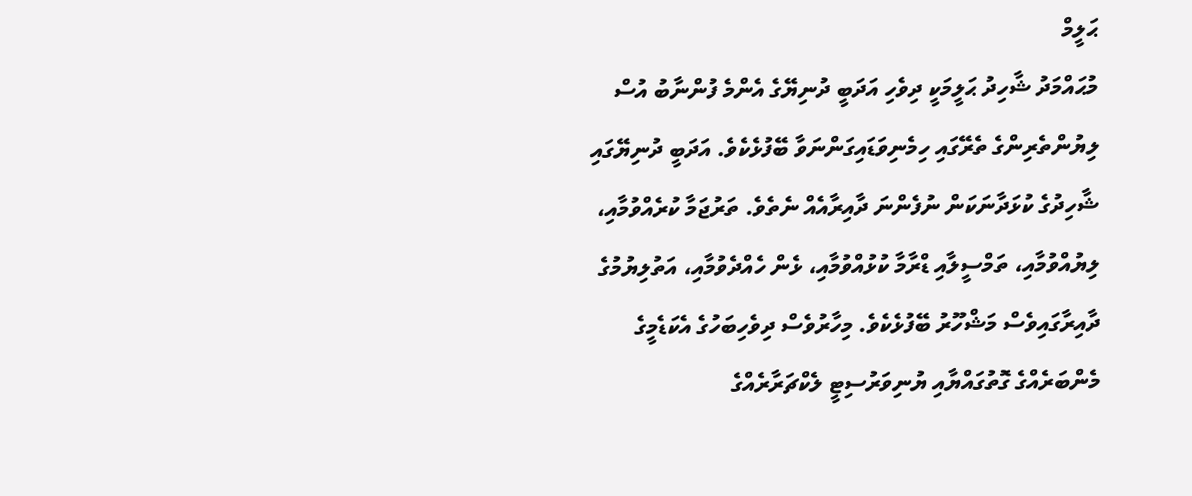ޙަލީމް
މުޙައްމަދު ޝާހިދު ޙަލީމަކީ ދިވެހި އަދަބީ ދުނިޔޭގެ އެންމެ ފުންނާބު އުސް ލިޔުންތެރިންގެ ތެރޭގައި ހިމެނިވަޑައިގަންނަވާ ބޭފުޅެކެވެ. އަދަބީ ދުނިޔޭގައި ޝާހިދުގެ ކުޅަދާނަކަން ނުފެންނަ ދާއިރާއެއް ނެތެވެ. ތަރުޖަމާ ކުރެއްވުމާއި، ލިޔުއްވުމާއި، ތަމްސީލާއި ޑްރާމާ ކުޅުއްވުމާއި، ޅެން ހެއްދެވުމާއި، އަތުލިޔުމުގެ ދާއިރާގައިވެސް މަޝްހޫރު ބޭފުޅެކެވެ. މިހާރުވެސް ދިވެހިބަހުގެ އެކަޑެމީގެ މެންބަރެއްގެ ގޮތުގައްޔާއި ޔުނިވަރުސިޓީ ލެކްޗަރާރެއްގެ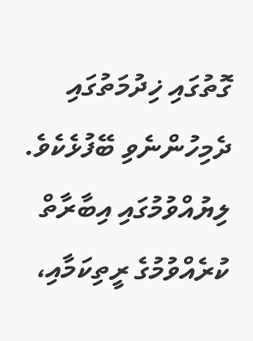ގޮތުގައި ޚިދުމަތުގައި ދެމިހުންނެވި ބޭފުޅެކެވެ. ލިޔުއްވުމުގައި އިބާރާތް ކުރެއްވުމުގެ ރީތިކަމާއި،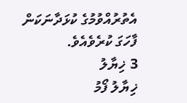އެތުރުއްވުމުގެ ކުޅަދާނަކަން ފާހަގަ ކުރެވެއެވެ.
3 ޚިޔާލު
ޚިޔާލު ފޯމު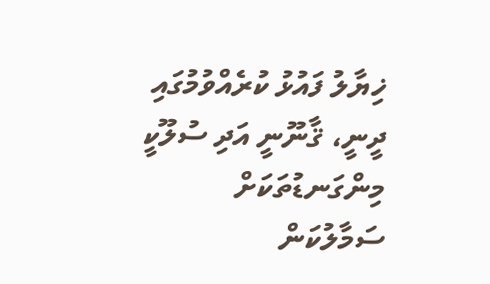ޚިޔާލު ފައުޅު ކުރެއްވުމުގައި ދީނީ، ޤާނޫނީ އަދި ސުލޫކީ މިންގަނޑުތަކަށް ސަމާލުކަން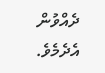ދެއްވުން އެދެމެވެ.